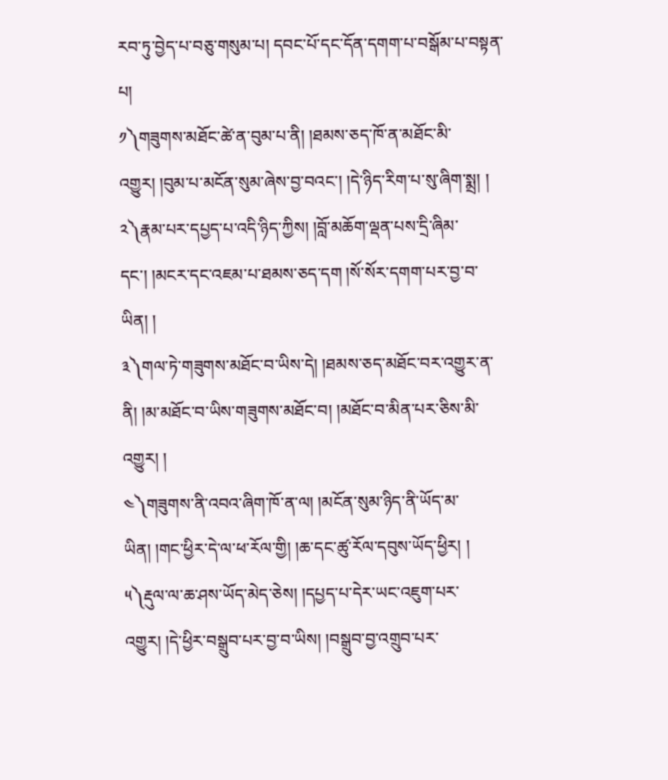རབ་ཏུ་བྱེད་པ་བཅུ་གསུམ་པ། དབང་པོ་དང་དོན་དགག་པ་བསྒོམ་པ་བསྟན་པ།
༡༽གཟུགས་མཐོང་ཚེ་ན་བུམ་པ་ནི། །ཐམས་ཅད་ཁོ་ན་མཐོང་མི་འགྱུར། །བུམ་པ་མངོན་སུམ་ཞེས་བྱ་བའང་། །དེ་ཉིད་རིག་པ་སུ་ཞིག་སྨྲ། །
༢༽རྣམ་པར་དཔྱད་པ་འདི་ཉིད་ཀྱིས། །བློ་མཆོག་ལྡན་པས་དྲི་ཞིམ་དང་། །མངར་དང་འཇམ་པ་ཐམས་ཅད་དག །སོ་སོར་དགག་པར་བྱ་བ་ཡིན། །
༣༽གལ་ཏེ་གཟུགས་མཐོང་བ་ཡིས་དེ། །ཐམས་ཅད་མཐོང་བར་འགྱུར་ན་ནི། །མ་མཐོང་བ་ཡིས་གཟུགས་མཐོང་བ། །མཐོང་བ་མིན་པར་ཅིས་མི་འགྱུར། །
༤༽གཟུགས་ནི་འབའ་ཞིག་ཁོ་ན་ལ། །མངོན་སུམ་ཉིད་ནི་ཡོད་མ་ཡིན། །གང་ཕྱིར་དེ་ལ་ཕ་རོལ་གྱི། །ཆ་དང་ཚུ་རོལ་དབུས་ཡོད་ཕྱིར། །
༥༽རྡུལ་ལ་ཆ་ཤས་ཡོད་མེད་ཅེས། །དཔྱད་པ་དེར་ཡང་འཇུག་པར་འགྱུར། །དེ་ཕྱིར་བསྒྲུབ་པར་བྱ་བ་ཡིས། །བསྒྲུབ་བྱ་འགྲུབ་པར་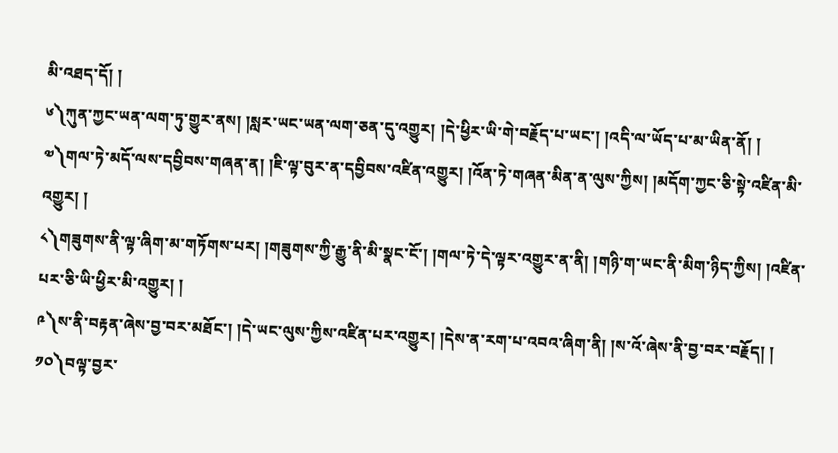མི་འཐད་དོ། །
༦༽ཀུན་ཀྱང་ཡན་ལག་ཏུ་གྱུར་ནས། །སླར་ཡང་ཡན་ལག་ཅན་དུ་འགྱུར། །དེ་ཕྱིར་ཡི་གེ་བརྗོད་པ་ཡང་། །འདི་ལ་ཡོད་པ་མ་ཡིན་ནོ། །
༧༽གལ་ཏེ་མདོ་ལས་དབྱིབས་གཞན་ན། །ཇི་ལྟ་བུར་ན་དབྱིབས་འཛིན་འགྱུར། །འོན་ཏེ་གཞན་མིན་ན་ལུས་ཀྱིས། །མདོག་ཀྱང་ཅི་སྟེ་འཛིན་མི་འགྱུར། །
༨༽གཟུགས་ནི་ལྟ་ཞིག་མ་གཏོགས་པར། །གཟུགས་ཀྱི་རྒྱུ་ནི་མི་སྣང་ངོ་། །གལ་ཏེ་དེ་ལྟར་འགྱུར་ན་ནི། །གཉི་ག་ཡང་ནི་མིག་ཉིད་ཀྱིས། །འཛིན་པར་ཅི་ཡི་ཕྱིར་མི་འགྱུར། །
༩༽ས་ནི་བརྟན་ཞེས་བྱ་བར་མཐོང་། །དེ་ཡང་ལུས་ཀྱིས་འཛིན་པར་འགྱུར། །དེས་ན་རག་པ་འབའ་ཞིག་ནི། །ས་འོ་ཞེས་ནི་བྱ་བར་བརྗོད། །
༡༠༽བལྟ་བྱར་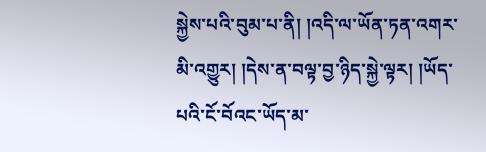སྐྱེས་པའི་བུམ་པ་ནི། །འདི་ལ་ཡོན་ཏན་འགར་མི་འགྱུར། །དེས་ན་བལྟ་བྱ་ཉིད་སྐྱེ་ལྟར། །ཡོད་པའི་ངོ་བོའང་ཡོད་མ་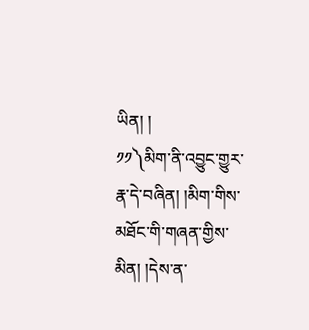ཡིན། །
༡༡༽མིག་ནི་འབྱུང་གྱུར་རྣ་དེ་བཞིན། །མིག་གིས་མཐོང་གི་གཞན་གྱིས་མིན། །དེས་ན་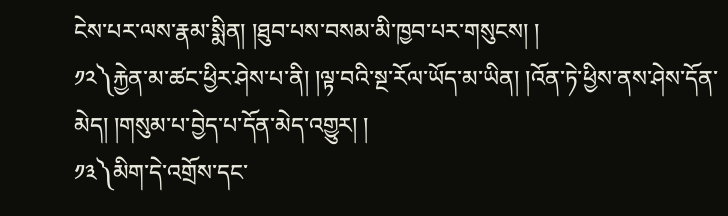ངེས་པར་ལས་རྣམ་སྨིན། །ཐུབ་པས་བསམ་མི་ཁྱབ་པར་གསུངས། །
༡༢༽རྐྱེན་མ་ཚང་ཕྱིར་ཤེས་པ་ནི། །ལྟ་བའི་སྔ་རོལ་ཡོད་མ་ཡིན། །འོན་ཏེ་ཕྱིས་ནས་ཤེས་དོན་མེད། །གསུམ་པ་བྱེད་པ་དོན་མེད་འགྱུར། །
༡༣༽མིག་དེ་འགྲོས་དང་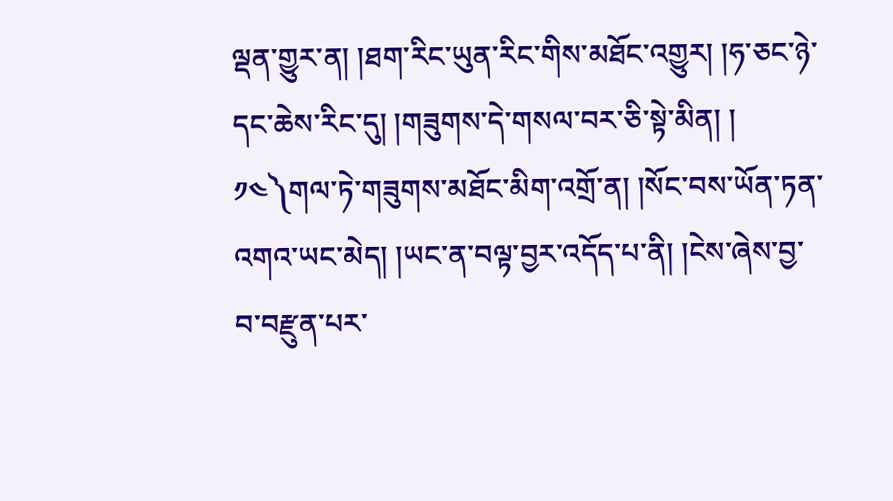ལྡན་གྱུར་ན། །ཐག་རིང་ཡུན་རིང་གིས་མཐོང་འགྱུར། །ཧ་ཅང་ཉེ་དང་ཆེས་རིང་དུ། །གཟུགས་དེ་གསལ་བར་ཅི་སྟེ་མིན། །
༡༤༽གལ་ཏེ་གཟུགས་མཐོང་མིག་འགྲོ་ན། །སོང་བས་ཡོན་ཏན་འགའ་ཡང་མེད། །ཡང་ན་བལྟ་བྱར་འདོད་པ་ནི། །ངེས་ཞེས་བྱ་བ་བརྫུན་པར་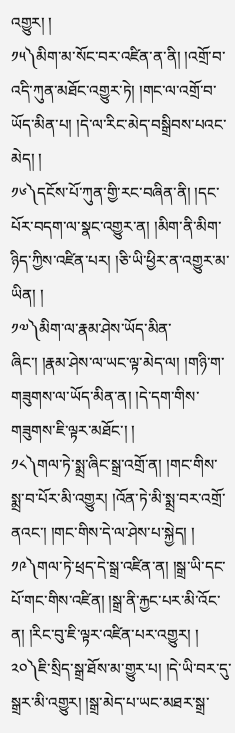འགྱུར། །
༡༥༽མིག་མ་སོང་བར་འཛིན་ན་ནི། །འགྲོ་བ་འདི་ཀུན་མཐོང་འགྱུར་ཏེ། །གང་ལ་འགྲོ་བ་ཡོད་མིན་པ། །དེ་ལ་རིང་མེད་བསྒྲིབས་པའང་མེད། །
༡༦༽དངོས་པོ་ཀུན་གྱི་རང་བཞིན་ནི། །དང་པོར་བདག་ལ་སྣང་འགྱུར་ན། །མིག་ནི་མིག་ཉིད་ཀྱིས་འཛིན་པར། །ཅི་ཡི་ཕྱིར་ན་འགྱུར་མ་ཡིན། །
༡༧༽མིག་ལ་རྣམ་ཤེས་ཡོད་མིན་ཞིང་། །རྣམ་ཤེས་ལ་ཡང་ལྟ་མེད་ལ། །གཉི་ག་གཟུགས་ལ་ཡོད་མིན་ན། །དེ་དག་གིས་གཟུགས་ཇི་ལྟར་མཐོང་། །
༡༨༽གལ་ཏེ་སྨྲ་ཞིང་སྒྲ་འགྲོ་ན། །གང་གིས་སྨྲ་བ་པོར་མི་འགྱུར། །འོན་ཏེ་མི་སྨྲ་བར་འགྲོ་ནའང་། །གང་གིས་དེ་ལ་ཤེས་པ་སྐྱེད། །
༡༩༽གལ་ཏེ་ཕྲད་དེ་སྒྲ་འཛིན་ན། །སྒྲ་ཡི་དང་པོ་གང་གིས་འཛིན། །སྒྲ་ནི་རྐྱང་པར་མི་འོང་ན། །རིང་བུ་ཇི་ལྟར་འཛིན་པར་འགྱུར། །
༢༠༽ཇི་སྲིད་སྒྲ་ཐོས་མ་གྱུར་པ། །དེ་ཡི་བར་དུ་སྒྲར་མི་འགྱུར། །སྒྲ་མེད་པ་ཡང་མཐར་སྒྲ་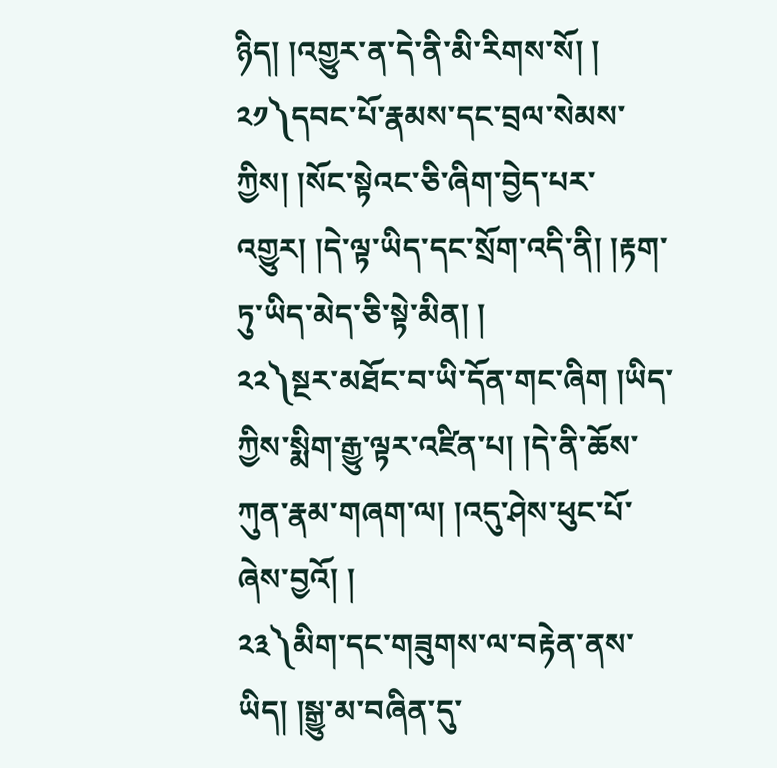ཉིད། །འགྱུར་ན་དེ་ནི་མི་རིགས་སོ། །
༢༡༽དབང་པོ་རྣམས་དང་བྲལ་སེམས་ཀྱིས། །སོང་སྟེའང་ཅི་ཞིག་བྱེད་པར་འགྱུར། །དེ་ལྟ་ཡིད་དང་སྲོག་འདི་ནི། །རྟག་ཏུ་ཡིད་མེད་ཅི་སྟེ་མིན། །
༢༢༽སྔར་མཐོང་བ་ཡི་དོན་གང་ཞིག །ཡིད་ཀྱིས་སྨིག་རྒྱུ་ལྟར་འཛིན་པ། །དེ་ནི་ཆོས་ཀུན་རྣམ་གཞག་ལ། །འདུ་ཤེས་ཕུང་པོ་ཞེས་བྱའོ། །
༢༣༽མིག་དང་གཟུགས་ལ་བརྟེན་ནས་ཡིད། །སྒྱུ་མ་བཞིན་དུ་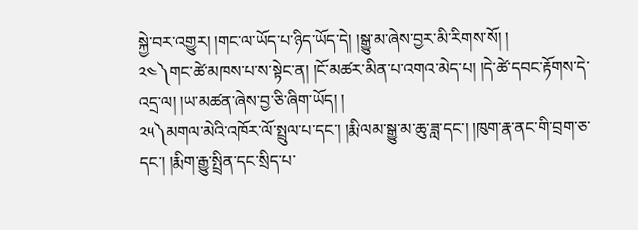སྐྱེ་བར་འགྱུར། །གང་ལ་ཡོད་པ་ཉིད་ཡོད་དེ། །སྒྱུ་མ་ཞེས་བྱར་མི་རིགས་སོ། །
༢༤༽གང་ཚེ་མཁས་པ་ས་སྟེང་ན། །ངོ་མཚར་མིན་པ་འགའ་མེད་པ། །དེ་ཚེ་དབང་རྟོགས་དེ་འདྲ་ལ། །ཡ་མཚན་ཞེས་བྱ་ཅི་ཞིག་ཡོད། །
༢༥༽མགལ་མེའི་འཁོར་ལོ་སྤྲུལ་པ་དང་། །རྨི་ལམ་སྒྱུ་མ་ཆུ་ཟླ་དང་། །ཁུག་རྣ་ནང་གི་བྲག་ཅ་དང་། །རྨིག་རྒྱུ་སྤྲིན་དང་སྲིད་པ་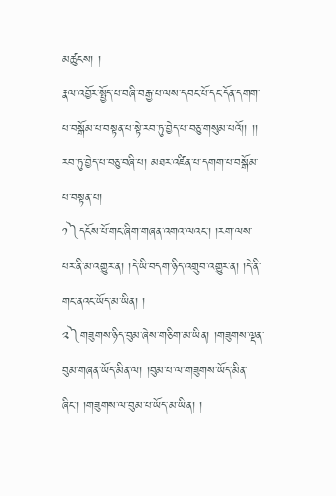མཚུངས། །
རྣལ་འབྱོར་སྤྱོད་པ་བཞི་བརྒྱ་པ་ལས་དབང་པོ་དང་དོན་དགག་པ་བསྒོམ་པ་བསྟན་པ་སྟེ་རབ་ཏུ་བྱེད་པ་བཅུ་གསུམ་པའོ།། །།
རབ་ཏུ་བྱེད་པ་བཅུ་བཞི་པ། མཐར་འཛིན་པ་དགག་པ་བསྒོམ་པ་བསྟན་པ།
༡༽དངོས་པོ་གང་ཞིག་གཞན་འགའ་ལའང་། །རག་ལས་པར་ནི་མ་འགྱུར་ན། །དེ་ཡི་བདག་ཉིད་འགྲུབ་འགྱུར་ན། །དེ་ནི་གང་ནའང་ཡོད་མ་ཡིན། །
༢༽གཟུགས་ཉིད་བུམ་ཞེས་གཅིག་མ་ཡིན། །གཟུགས་ལྡན་བུམ་གཞན་ཡོད་མིན་ལ། །བུམ་པ་ལ་གཟུགས་ཡོད་མིན་ཞིང་། །གཟུགས་ལ་བུམ་པ་ཡོད་མ་ཡིན། །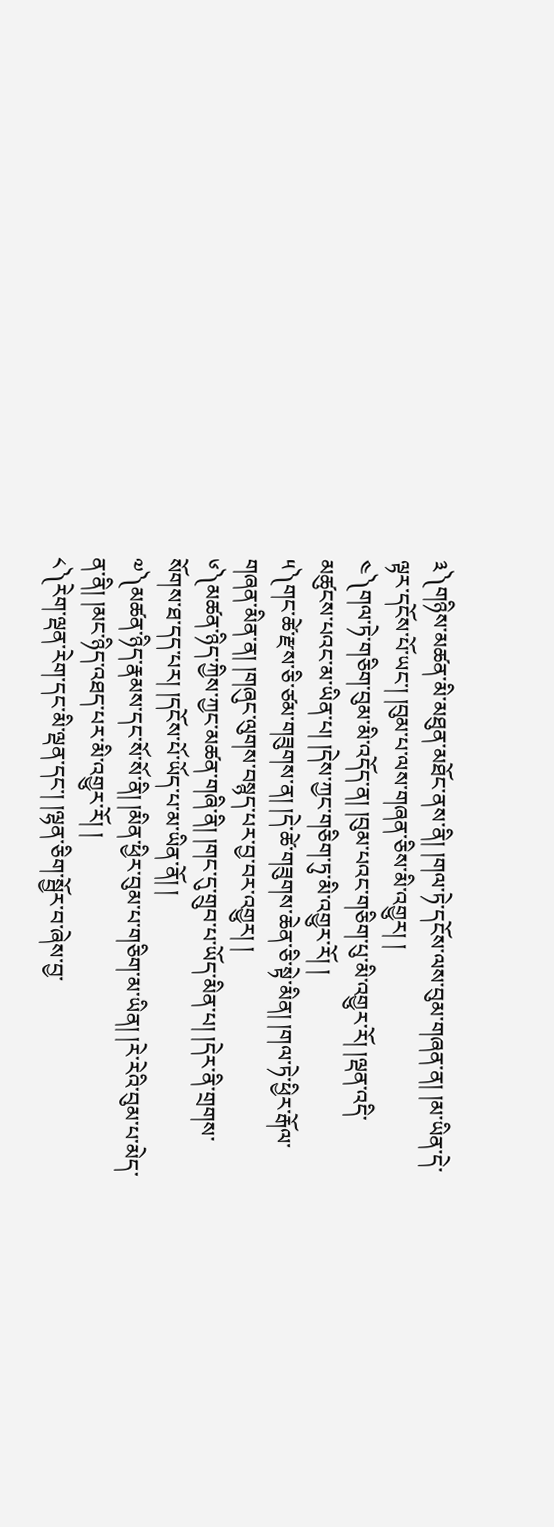༣༽གཉིས་མཚན་མི་མཐུན་མཐོང་ནས་ནི། །གལ་ཏེ་དངོས་ལས་བུམ་གཞན་ན། །མ་ཡིན་དེ་ལྟར་དངོས་པོ་ཡང་། །བུམ་པ་ལས་གཞན་ཅིས་མི་འགྱུར། །
༤༽གལ་ཏེ་གཅིག་བུམ་མི་འདོད་ན། །བུམ་པའང་གཅིག་པུ་མི་འགྱུར་རོ། །ལྡན་འདི་མཚུངས་པའང་མ་ཡིན་པ། །དེས་ཀྱང་གཅིག་ཏུ་མི་འགྱུར་རོ། །
༥༽གང་ཚེ་རྫས་ཅི་ཙམ་གཟུགས་ན། །དེ་ཚེ་གཟུགས་ཆེན་ཅི་སྟེ་མིན། །གལ་ཏེ་ཕྱིར་རྒོལ་གཞན་མིན་ན། །གཞུང་ལུགས་བསྙད་པར་བྱ་བར་འགྱུར། །
༦༽མཚན་ཉིད་ཀྱིས་ཀྱང་མཚན་གཞི་ནི། །གང་དུ་གྲུབ་པ་ཡོད་མིན་པ། །དེར་ནི་གྲགས་སོགས་ཐ་དད་པར། །དངོས་པོ་ཡོད་པ་མ་ཡིན་ནོ། །
༧༽མཚན་ཉིད་རྣམས་དང་སོ་སོ་ནི། །མིན་ཕྱིར་བུམ་པ་གཅིག་མ་ཡིན། །རེ་རེའི་བུམ་པ་མེད་ན་ནི། །མང་ཉིད་འཐད་པར་མི་འགྱུར་རོ། །
༨༽རེག་ལྡན་རེག་དང་མི་ལྡན་དང་། །ལྷན་ཅིག་སྦྱོར་བ་ཞེས་བྱ་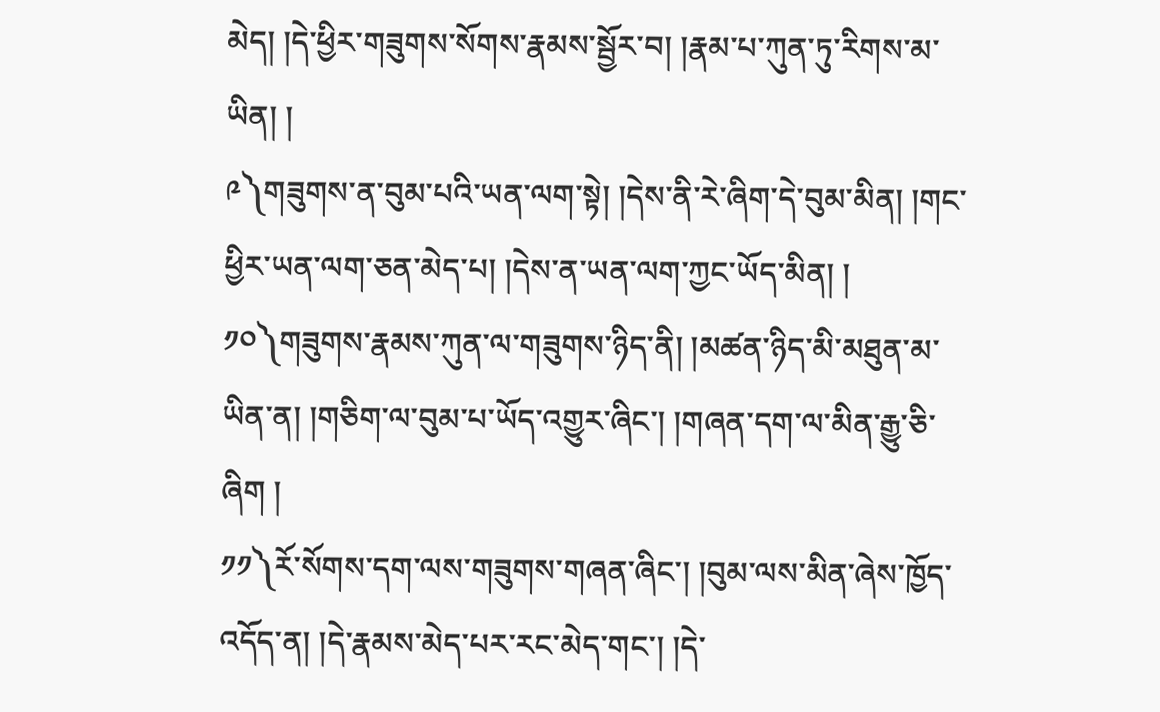མེད། །དེ་ཕྱིར་གཟུགས་སོགས་རྣམས་སྦྱོར་བ། །རྣམ་པ་ཀུན་ཏུ་རིགས་མ་ཡིན། །
༩༽གཟུགས་ན་བུམ་པའི་ཡན་ལག་སྟེ། །དེས་ནི་རེ་ཞིག་དེ་བུམ་མིན། །གང་ཕྱིར་ཡན་ལག་ཅན་མེད་པ། །དེས་ན་ཡན་ལག་ཀྱང་ཡོད་མིན། །
༡༠༽གཟུགས་རྣམས་ཀུན་ལ་གཟུགས་ཉིད་ནི། །མཚན་ཉིད་མི་མཐུན་མ་ཡིན་ན། །གཅིག་ལ་བུམ་པ་ཡོད་འགྱུར་ཞིང་། །གཞན་དག་ལ་མིན་རྒྱུ་ཅི་ཞིག །
༡༡༽རོ་སོགས་དག་ལས་གཟུགས་གཞན་ཞིང་། །བུམ་ལས་མིན་ཞེས་ཁྱོད་འདོད་ན། །དེ་རྣམས་མེད་པར་རང་མེད་གང་། །དེ་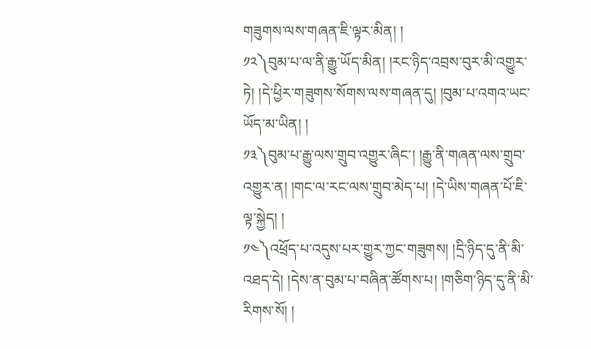གཟུགས་ལས་གཞན་ཇི་ལྟར་མིན། །
༡༢༽བུམ་པ་ལ་ནི་རྒྱུ་ཡོད་མིན། །རང་ཉིད་འབྲས་བུར་མི་འགྱུར་ཏེ། །དེ་ཕྱིར་གཟུགས་སོགས་ལས་གཞན་དུ། །བུམ་པ་འགའ་ཡང་ཡོད་མ་ཡིན། །
༡༣༽བུམ་པ་རྒྱུ་ལས་གྲུབ་འགྱུར་ཞིང་། །རྒྱུ་ནི་གཞན་ལས་གྲུབ་འགྱུར་ན། །གང་ལ་རང་ལས་གྲུབ་མེད་པ། །དེ་ཡིས་གཞན་པོ་ཇི་ལྟ་སྐྱེད། །
༡༤༽འཕྲོད་པ་འདུས་པར་གྱུར་ཀྱང་གཟུགས། །དྲི་ཉིད་དུ་ནི་མི་འཐད་དེ། །དེས་ན་བུམ་པ་བཞིན་ཚོགས་པ། །གཅིག་ཉིད་དུ་ནི་མི་རིགས་སོ། །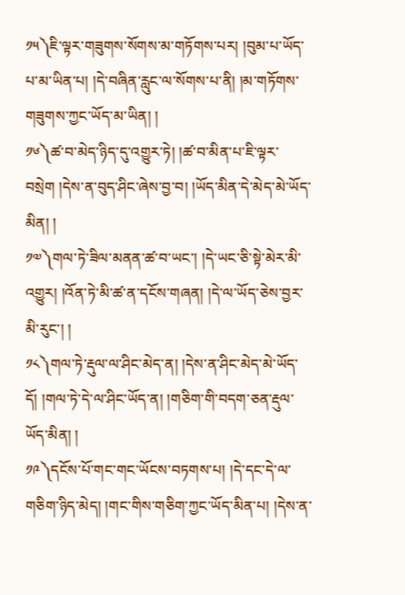༡༥༽ཇི་ལྟར་གཟུགས་སོགས་མ་གཏོགས་པར། །བུམ་པ་ཡོད་པ་མ་ཡིན་པ། །དེ་བཞིན་རླུང་ལ་སོགས་པ་ནི། །མ་གཏོགས་གཟུགས་ཀྱང་ཡོད་མ་ཡིན། །
༡༦༽ཚ་བ་མེད་ཉིད་དུ་འགྱུར་ཏེ། །ཚ་བ་མིན་པ་ཇི་ལྟར་བསྲེག །དེས་ན་བུད་ཤིང་ཞེས་བྱ་བ། །ཡོད་མིན་དེ་མེད་མེ་ཡོད་མིན། །
༡༧༽གལ་ཏེ་ཟིལ་མནན་ཚ་བ་ཡང་། །དེ་ཡང་ཅི་སྟེ་མེར་མི་འགྱུར། །འོན་ཏེ་མི་ཚ་ན་དངོས་གཞན། །དེ་ལ་ཡོད་ཅེས་བྱར་མི་རུང་། །
༡༨༽གལ་ཏེ་རྡུལ་ལ་ཤིང་མེད་ན། །དེས་ན་ཤིང་མེད་མེ་ཡོད་དོ། །གལ་ཏེ་དེ་ལ་ཤིང་ཡོད་ན། །གཅིག་གི་བདག་ཅན་རྡུལ་ཡོད་མིན། །
༡༩༽དངོས་པོ་གང་གང་ཡོངས་བཏགས་པ། །དེ་དང་དེ་ལ་གཅིག་ཉིད་མེད། །གང་གིས་གཅིག་ཀྱང་ཡོད་མིན་པ། །དེས་ན་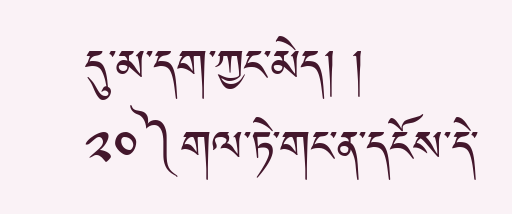དུ་མ་དག་ཀྱང་མེད། །
༢༠༽གལ་ཏེ་གང་ན་དངོས་དེ་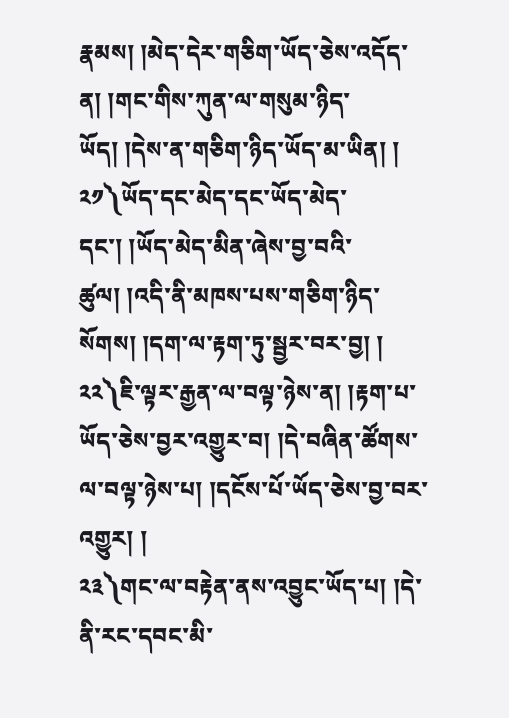རྣམས། །མེད་དེར་གཅིག་ཡོད་ཅེས་འདོད་ན། །གང་གིས་ཀུན་ལ་གསུམ་ཉིད་ཡོད། །དེས་ན་གཅིག་ཉིད་ཡོད་མ་ཡིན། །
༢༡༽ཡོད་དང་མེད་དང་ཡོད་མེད་དང་། །ཡོད་མེད་མིན་ཞེས་བྱ་བའི་ཚུལ། །འདི་ནི་མཁས་པས་གཅིག་ཉིད་སོགས། །དག་ལ་རྟག་ཏུ་སྦྱར་བར་བྱ། །
༢༢༽ཇི་ལྟར་རྒྱན་ལ་བལྟ་ཉེས་ན། །རྟག་པ་ཡོད་ཅེས་བྱར་འགྱུར་བ། །དེ་བཞིན་ཚོགས་ལ་བལྟ་ཉེས་པ། །དངོས་པོ་ཡོད་ཅེས་བྱ་བར་འགྱུར། །
༢༣༽གང་ལ་བརྟེན་ནས་འབྱུང་ཡོད་པ། །དེ་ནི་རང་དབང་མི་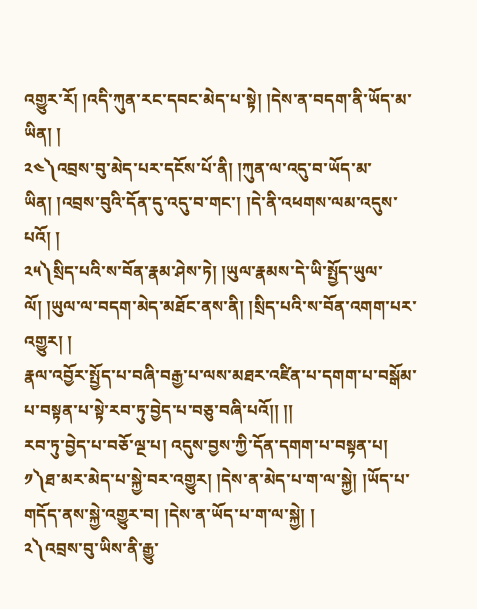འགྱུར་རོ། །འདི་ཀུན་རང་དབང་མེད་པ་སྟེ། །དེས་ན་བདག་ནི་ཡོད་མ་ཡིན། །
༢༤༽འབྲས་བུ་མེད་པར་དངོས་པོ་ནི། །ཀུན་ལ་འདུ་བ་ཡོད་མ་ཡིན། །འབྲས་བུའི་དོན་དུ་འདུ་བ་གང་། །དེ་ནི་འཕགས་ལམ་འདུས་པའོ། །
༢༥༽སྲིད་པའི་ས་བོན་རྣམ་ཤེས་ཏེ། །ཡུལ་རྣམས་དེ་ཡི་སྤྱོད་ཡུལ་ལོ། །ཡུལ་ལ་བདག་མེད་མཐོང་ནས་ནི། །སྲིད་པའི་ས་བོན་འགག་པར་འགྱུར། །
རྣལ་འབྱོར་སྤྱོད་པ་བཞི་བརྒྱ་པ་ལས་མཐར་འཛིན་པ་དགག་པ་བསྒོམ་པ་བསྟན་པ་སྟེ་རབ་ཏུ་བྱེད་པ་བཅུ་བཞི་པའོ།། །།
རབ་ཏུ་བྱེད་པ་བཅོ་ལྔ་པ། འདུས་བྱས་ཀྱི་དོན་དགག་པ་བསྟན་པ།
༡༽ཐ་མར་མེད་པ་སྐྱེ་བར་འགྱུར། །དེས་ན་མེད་པ་ག་ལ་སྐྱེ། །ཡོད་པ་གདོད་ནས་སྐྱེ་འགྱུར་བ། །དེས་ན་ཡོད་པ་ག་ལ་སྐྱེ། །
༢༽འབྲས་བུ་ཡིས་ནི་རྒྱུ་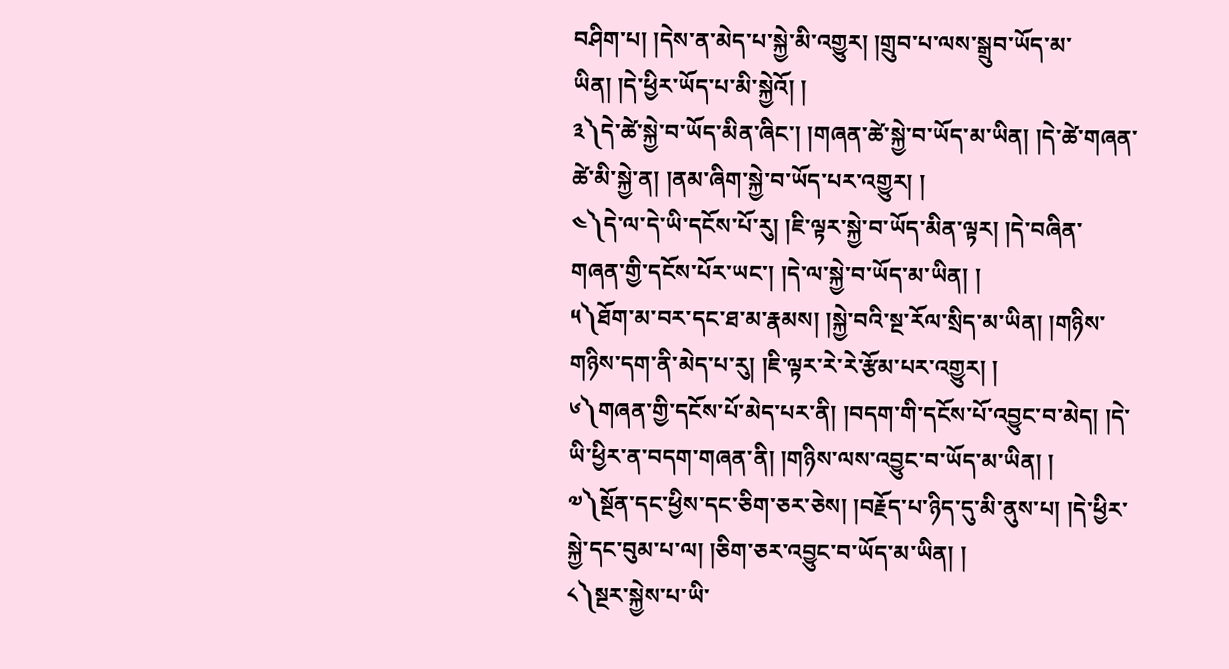བཤིག་པ། །དེས་ན་མེད་པ་སྐྱེ་མི་འགྱུར། །གྲུབ་པ་ལས་སྒྲུབ་ཡོད་མ་ཡིན། །དེ་ཕྱིར་ཡོད་པ་མི་སྐྱེའོ། །
༣༽དེ་ཚེ་སྐྱེ་བ་ཡོད་མིན་ཞིང་། །གཞན་ཚེ་སྐྱེ་བ་ཡོད་མ་ཡིན། །དེ་ཚེ་གཞན་ཚེ་མི་སྐྱེ་ན། །ནམ་ཞིག་སྐྱེ་བ་ཡོད་པར་འགྱུར། །
༤༽དེ་ལ་དེ་ཡི་དངོས་པོ་རུ། །ཇི་ལྟར་སྐྱེ་བ་ཡོད་མིན་ལྟར། །དེ་བཞིན་གཞན་གྱི་དངོས་པོར་ཡང་། །དེ་ལ་སྐྱེ་བ་ཡོད་མ་ཡིན། །
༥༽ཐོག་མ་བར་དང་ཐ་མ་རྣམས། །སྐྱེ་བའི་སྔ་རོལ་སྲིད་མ་ཡིན། །གཉིས་གཉིས་དག་ནི་མེད་པ་རུ། །ཇི་ལྟར་རེ་རེ་རྩོམ་པར་འགྱུར། །
༦༽གཞན་གྱི་དངོས་པོ་མེད་པར་ནི། །བདག་གི་དངོས་པོ་འབྱུང་བ་མེད། །དེ་ཡི་ཕྱིར་ན་བདག་གཞན་ནི། །གཉིས་ལས་འབྱུང་བ་ཡོད་མ་ཡིན། །
༧༽སྔོན་དང་ཕྱིས་དང་ཅིག་ཅར་ཅེས། །བརྗོད་པ་ཉིད་དུ་མི་ནུས་པ། །དེ་ཕྱིར་སྐྱེ་དང་བུམ་པ་ལ། །ཅིག་ཅར་འབྱུང་བ་ཡོད་མ་ཡིན། །
༨༽སྔར་སྐྱེས་པ་ཡི་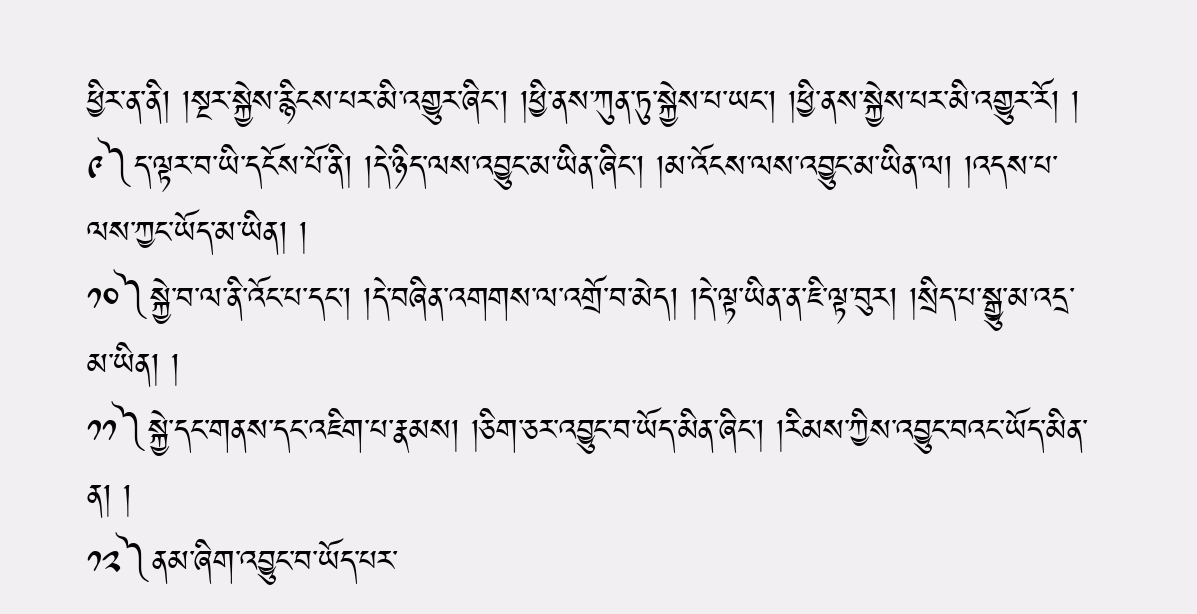ཕྱིར་ན་ནི། །སྔར་སྐྱེས་རྙིངས་པར་མི་འགྱུར་ཞིང་། །ཕྱི་ནས་ཀུན་ཏུ་སྐྱེས་པ་ཡང་། །ཕྱི་ནས་སྐྱེས་པར་མི་འགྱུར་རོ། །
༩༽ད་ལྟར་བ་ཡི་དངོས་པོ་ནི། །དེ་ཉིད་ལས་འབྱུང་མ་ཡིན་ཞིང་། །མ་འོངས་ལས་འབྱུང་མ་ཡིན་ལ། །འདས་པ་ལས་ཀྱང་ཡོད་མ་ཡིན། །
༡༠༽སྐྱེ་བ་ལ་ནི་འོང་པ་དང་། །དེ་བཞིན་འགགས་ལ་འགྲོ་བ་མེད། །དེ་ལྟ་ཡིན་ན་ཇི་ལྟ་བུར། །སྲིད་པ་སྒྱུ་མ་འདྲ་མ་ཡིན། །
༡༡༽སྐྱེ་དང་གནས་དང་འཇིག་པ་རྣམས། །ཅིག་ཅར་འབྱུང་བ་ཡོད་མིན་ཞིང་། །རིམས་ཀྱིས་འབྱུང་བའང་ཡོད་མིན་ན། །
༡༢༽ནམ་ཞིག་འབྱུང་བ་ཡོད་པར་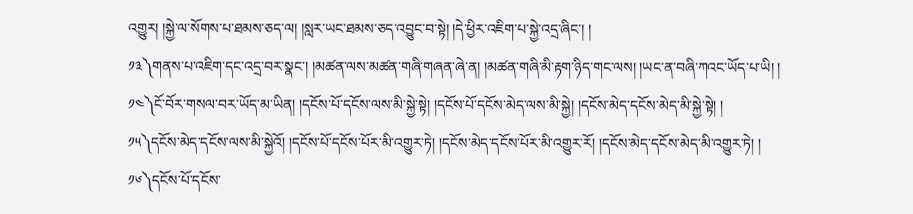འགྱུར། །སྐྱེ་ལ་སོགས་པ་ཐམས་ཅད་ལ། །སླར་ཡང་ཐམས་ཅད་འབྱུང་བ་སྟེ། །དེ་ཕྱིར་འཇིག་པ་སྐྱེ་འདྲ་ཞིང་། །
༡༣༽གནས་པ་འཇིག་དང་འདྲ་བར་སྣང་། །མཚན་ལས་མཚན་གཞི་གཞན་ཞེ་ན། །མཚན་གཞི་མི་རྟག་ཉིད་གང་ལས། །ཡང་ན་བཞི་ཀའང་ཡོད་པ་ཡི། །
༡༤༽ངོ་བོར་གསལ་བར་ཡོད་མ་ཡིན། །དངོས་པོ་དངོས་ལས་མི་སྐྱེ་སྟེ། །དངོས་པོ་དངོས་མེད་ལས་མི་སྐྱེ། །དངོས་མེད་དངོས་མེད་མི་སྐྱེ་སྟེ། །
༡༥༽དངོས་མེད་དངོས་ལས་མི་སྐྱེའོ། །དངོས་པོ་དངོས་པོར་མི་འགྱུར་ཏེ། །དངོས་མེད་དངོས་པོར་མི་འགྱུར་རོ། །དངོས་མེད་དངོས་མེད་མི་འགྱུར་ཏེ། །
༡༦༽དངོས་པོ་དངོས་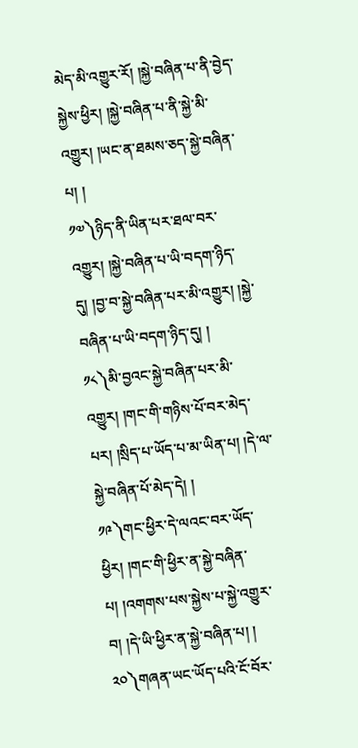མེད་མི་འགྱུར་རོ། །སྐྱེ་བཞིན་པ་ནི་བྱེད་སྐྱེས་ཕྱིར། །སྐྱེ་བཞིན་པ་ནི་སྐྱེ་མི་འགྱུར། །ཡང་ན་ཐམས་ཅད་སྐྱེ་བཞིན་པ། །
༡༧༽ཉིད་ནི་ཡིན་པར་ཐལ་བར་འགྱུར། །སྐྱེ་བཞིན་པ་ཡི་བདག་ཉིད་དུ། །བྱ་བ་སྐྱེ་བཞིན་པར་མི་འགྱུར། །སྐྱེ་བཞིན་པ་ཡི་བདག་ཉིད་དུ། །
༡༨༽མི་བྱའང་སྐྱེ་བཞིན་པར་མི་འགྱུར། །གང་གི་གཉིས་པོ་བར་མེད་པར། །སྲིད་པ་ཡོད་པ་མ་ཡིན་པ། །དེ་ལ་སྐྱེ་བཞིན་པོ་མེད་དེ། །
༡༩༽གང་ཕྱིར་དེ་ལའང་བར་ཡོད་ཕྱིར། །གང་གི་ཕྱིར་ན་སྐྱེ་བཞིན་པ། །འགགས་པས་སྐྱེས་པ་སྐྱེ་འགྱུར་བ། །དེ་ཡི་ཕྱིར་ན་སྐྱེ་བཞིན་པ། །
༢༠༽གཞན་ཡང་ཡོད་པའི་ངོ་བོར་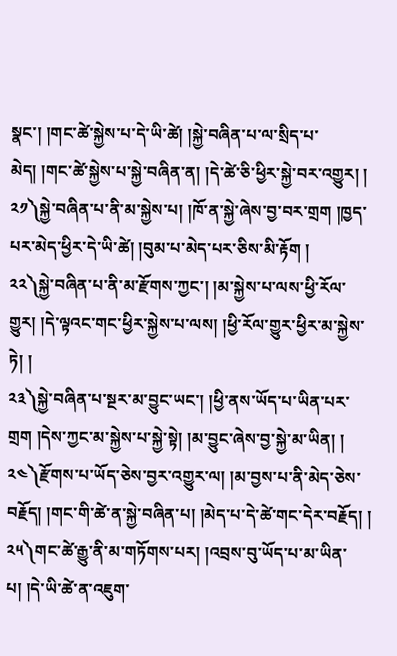སྣང་། །གང་ཚེ་སྐྱེས་པ་དེ་ཡི་ཚེ། །སྐྱེ་བཞིན་པ་ལ་སྲིད་པ་མེད། །གང་ཚེ་སྐྱེས་པ་སྐྱེ་བཞིན་ན། །དེ་ཚེ་ཅི་ཕྱིར་སྐྱེ་བར་འགྱུར། །
༢༡༽སྐྱེ་བཞིན་པ་ནི་མ་སྐྱེས་པ། །ཁོ་ན་སྐྱེ་ཞེས་བྱ་བར་གྲག །ཁྱད་པར་མེད་ཕྱིར་དེ་ཡི་ཚེ། །བུམ་པ་མེད་པར་ཅིས་མི་རྟོག །
༢༢༽སྐྱེ་བཞིན་པ་ནི་མ་རྫོགས་ཀྱང་། །མ་སྐྱེས་པ་ལས་ཕྱི་རོལ་གྱུར། །དེ་ལྟའང་གང་ཕྱིར་སྐྱེས་པ་ལས། །ཕྱི་རོལ་གྱུར་ཕྱིར་མ་སྐྱེས་ཏེ། །
༢༣༽སྐྱེ་བཞིན་པ་སྔར་མ་བྱུང་ཡང་། །ཕྱི་ནས་ཡོད་པ་ཡིན་པར་གྲག །དེས་ཀྱང་མ་སྐྱེས་པ་སྐྱེ་སྟེ། །མ་བྱུང་ཞེས་བྱ་སྐྱེ་མ་ཡིན། །
༢༤༽རྫོགས་པ་ཡོད་ཅེས་བྱར་འགྱུར་ལ། །མ་བྱས་པ་ནི་མེད་ཅེས་བརྗོད། །གང་གི་ཚེ་ན་སྐྱེ་བཞིན་པ། །མེད་པ་དེ་ཚེ་གང་དེར་བརྗོད། །
༢༥༽གང་ཚེ་རྒྱུ་ནི་མ་གཏོགས་པར། །འབྲས་བུ་ཡོད་པ་མ་ཡིན་པ། །དེ་ཡི་ཚེ་ན་འཇུག་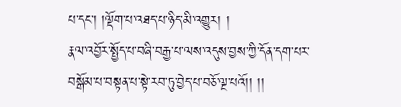པ་དང་། །ལྡོག་པ་འཐད་པ་ཉིད་མི་འགྱུར། །
རྣལ་འབྱོར་སྤྱོད་པ་བཞི་བརྒྱ་པ་ལས་འདུས་བྱས་ཀྱི་དོན་དག་པར་བསྒོམ་པ་བསྟན་པ་སྟེ་རབ་ཏུ་བྱེད་པ་བཅོ་ལྔ་པའོ།། །།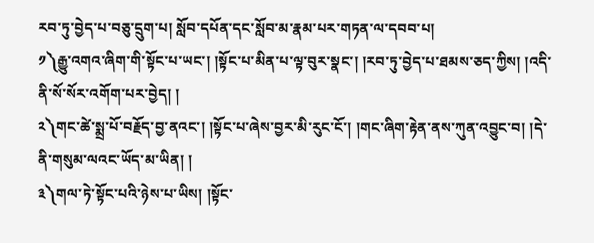རབ་ཏུ་བྱེད་པ་བཅུ་དྲུག་པ། སློབ་དཔོན་དང་སློབ་མ་རྣམ་པར་གཏན་ལ་དབབ་པ།
༡༽རྒྱུ་འགའ་ཞིག་གི་སྟོང་པ་ཡང་། །སྟོང་པ་མིན་པ་ལྟ་བུར་སྣང་། །རབ་ཏུ་བྱེད་པ་ཐམས་ཅད་ཀྱིས། །འདི་ནི་སོ་སོར་འགོག་པར་བྱེད། །
༢༽གང་ཚེ་སྨྲ་པོ་བརྗོད་བྱ་ནའང་། །སྟོང་པ་ཞེས་བྱར་མི་རུང་ངོ་། །གང་ཞིག་རྟེན་ནས་ཀུན་འབྱུང་བ། །དེ་ནི་གསུམ་ལའང་ཡོད་མ་ཡིན། །
༣༽གལ་ཏེ་སྟོང་པའི་ཉེས་པ་ཡིས། །སྟོང་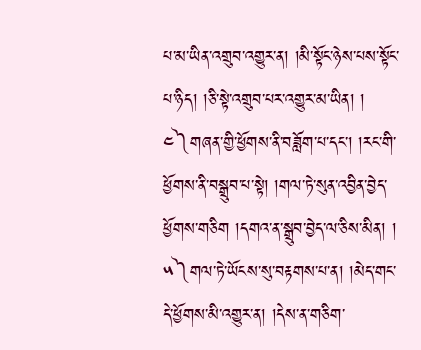པ་མ་ཡིན་འགྲུབ་འགྱུར་ན། །མི་སྟོང་ཉེས་པས་སྟོང་པ་ཉིད། །ཅི་སྟེ་འགྲུབ་པར་འགྱུར་མ་ཡིན། །
༤༽གཞན་གྱི་ཕྱོགས་ནི་བཟློག་པ་དང་། །རང་གི་ཕྱོགས་ནི་བསྒྲུབ་པ་སྟེ། །གལ་ཏེ་སུན་འབྱིན་བྱེད་ཕྱོགས་གཅིག །དགའ་ན་སྒྲུབ་བྱེད་ལ་ཅིས་མིན། །
༥༽གལ་ཏེ་ཡོངས་སུ་བརྟགས་པ་ན། །མེད་གང་དེ་ཕྱོགས་མི་འགྱུར་ན། །དེས་ན་གཅིག་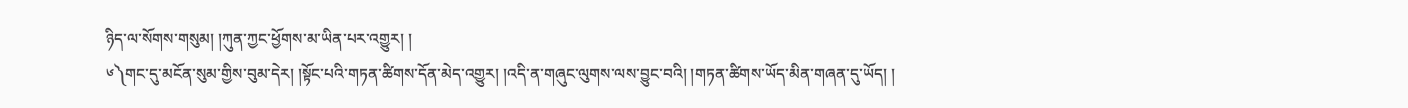ཉིད་ལ་སོགས་གསུམ། །ཀུན་ཀྱང་ཕྱོགས་མ་ཡིན་པར་འགྱུར། །
༦༽གང་དུ་མངོན་སུམ་གྱིས་བུམ་དེར། །སྟོང་པའི་གཏན་ཚིགས་དོན་མེད་འགྱུར། །འདི་ན་གཞུང་ལུགས་ལས་བྱུང་བའི། །གཏན་ཚིགས་ཡོད་མིན་གཞན་དུ་ཡོད། །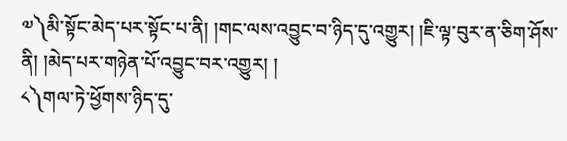༧༽མི་སྟོང་མེད་པར་སྟོང་པ་ནི། །གང་ལས་འབྱུང་བ་ཉིད་དུ་འགྱུར། །ཇི་ལྟ་བུར་ན་ཅིག་ཤོས་ནི། །མེད་པར་གཉེན་པོ་འབྱུང་བར་འགྱུར། །
༨༽གལ་ཏེ་ཕྱོགས་ཉིད་དུ་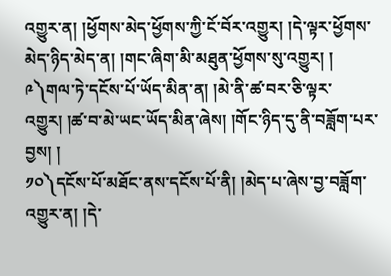འགྱུར་ན། །ཕྱོགས་མེད་ཕྱོགས་ཀྱི་ངོ་བོར་འགྱུར། །དེ་ལྟར་ཕྱོགས་མེད་ཉིད་མེད་ན། །གང་ཞིག་མི་མཐུན་ཕྱོགས་སུ་འགྱུར། །
༩༽གལ་ཏེ་དངོས་པོ་ཡོད་མིན་ན། །མེ་ནི་ཚ་བར་ཅི་ལྟར་འགྱུར། །ཚ་བ་མེ་ཡང་ཡོད་མིན་ཞེས། །གོང་ཉིད་དུ་ནི་བཟློག་པར་བྱས། །
༡༠༽དངོས་པོ་མཐོང་ནས་དངོས་པོ་ནི། །མེད་པ་ཞེས་བྱ་བཟློག་འགྱུར་ན། །དེ་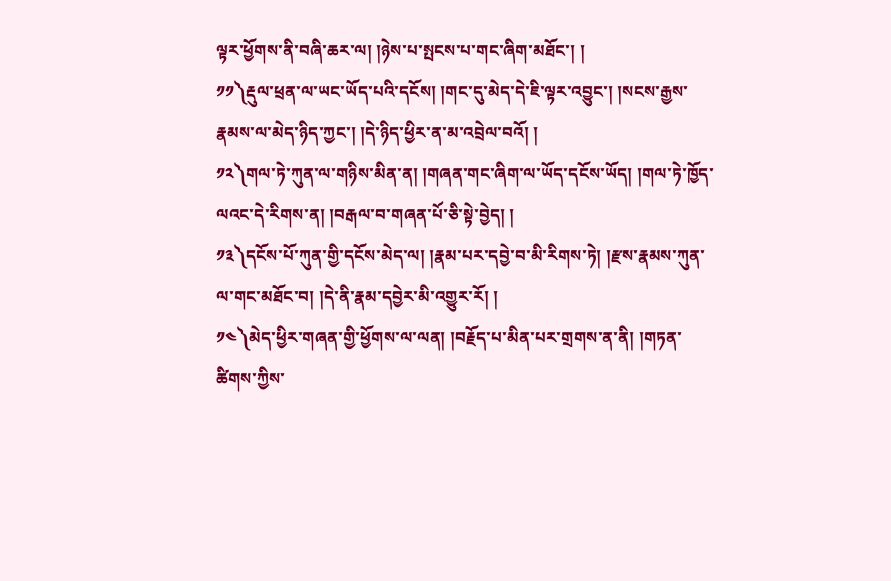ལྟར་ཕྱོགས་ནི་བཞི་ཆར་ལ། །ཉེས་པ་སྤངས་པ་གང་ཞིག་མཐོང་། །
༡༡༽རྡུལ་ཕྲན་ལ་ཡང་ཡོད་པའི་དངོས། །གང་དུ་མེད་དེ་ཇི་ལྟར་འབྱུང་། །སངས་རྒྱས་རྣམས་ལ་མེད་ཉིད་ཀྱང་། །དེ་ཉིད་ཕྱིར་ན་མ་འབྲེལ་བའོ། །
༡༢༽གལ་ཏེ་ཀུན་ལ་གཉིས་མིན་ན། །གཞན་གང་ཞིག་ལ་ཡོད་དངོས་ཡོད། །གལ་ཏེ་ཁྱོད་ལའང་དེ་རིགས་ན། །བརྒལ་བ་གཞན་པོ་ཅི་སྟེ་བྱེད། །
༡༣༽དངོས་པོ་ཀུན་གྱི་དངོས་མེད་ལ། །རྣམ་པར་དབྱེ་བ་མི་རིགས་ཏེ། །རྫས་རྣམས་ཀུན་ལ་གང་མཐོང་བ། །དེ་ནི་རྣམ་དབྱེར་མི་འགྱུར་རོ། །
༡༤༽མེད་ཕྱིར་གཞན་གྱི་ཕྱོགས་ལ་ལན། །བརྗོད་པ་མིན་པར་གྲགས་ན་ནི། །གཏན་ཚིགས་ཀྱིས་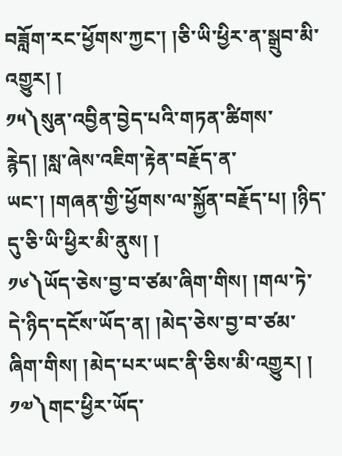བཟློག་རང་ཕྱོགས་ཀྱང་། །ཅི་ཡི་ཕྱིར་ན་སྒྲུབ་མི་འགྱུར། །
༡༥༽སུན་འབྱིན་བྱེད་པའི་གཏན་ཚིགས་རྙེད། །སླ་ཞེས་འཇིག་རྟེན་བརྗོད་ན་ཡང་། །གཞན་གྱི་ཕྱོགས་ལ་སྐྱོན་བརྗོད་པ། །ཉིད་དུ་ཅི་ཡི་ཕྱིར་མི་ནུས། །
༡༦༽ཡོད་ཅེས་བྱ་བ་ཙམ་ཞིག་གིས། །གལ་ཏེ་དེ་ཉིད་དངོས་ཡོད་ན། །མེད་ཅེས་བྱ་བ་ཙམ་ཞིག་གིས། །མེད་པར་ཡང་ནི་ཅིས་མི་འགྱུར། །
༡༧༽གང་ཕྱིར་ཡོད་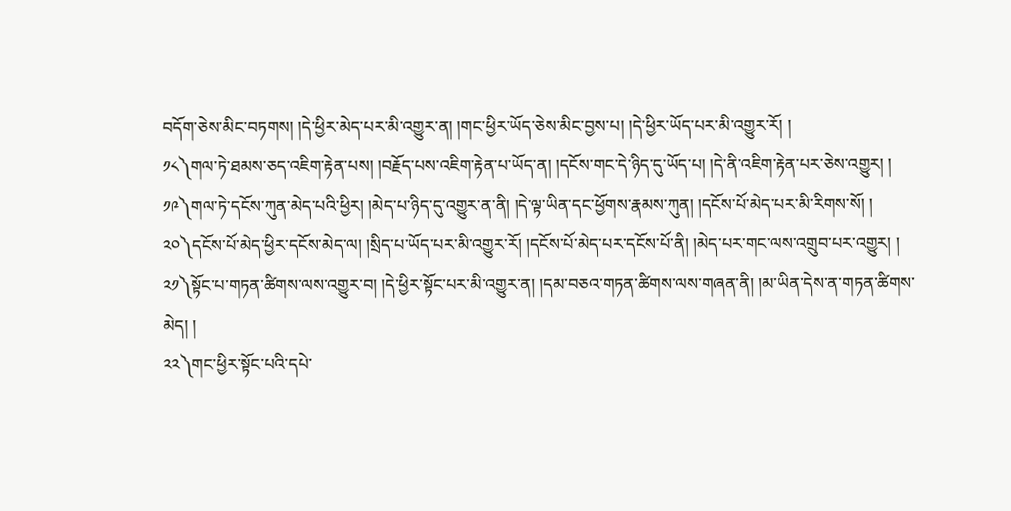བདོག་ཅེས་མིང་བཏགས། །དེ་ཕྱིར་མེད་པར་མི་འགྱུར་ན། །གང་ཕྱིར་ཡོད་ཅེས་མིང་བྱས་པ། །དེ་ཕྱིར་ཡོད་པར་མི་འགྱུར་རོ། །
༡༨༽གལ་ཏེ་ཐམས་ཅད་འཇིག་རྟེན་པས། །བརྗོད་པས་འཇིག་རྟེན་པ་ཡོད་ན། །དངོས་གང་དེ་ཉིད་དུ་ཡོད་པ། །དེ་ནི་འཇིག་རྟེན་པར་ཅེས་འགྱུར། །
༡༩༽གལ་ཏེ་དངོས་ཀུན་མེད་པའི་ཕྱིར། །མེད་པ་ཉིད་དུ་འགྱུར་ན་ནི། །དེ་ལྟ་ཡིན་དང་ཕྱོགས་རྣམས་ཀུན། །དངོས་པོ་མེད་པར་མི་རིགས་སོ། །
༢༠༽དངོས་པོ་མེད་ཕྱིར་དངོས་མེད་ལ། །སྲིད་པ་ཡོད་པར་མི་འགྱུར་རོ། །དངོས་པོ་མེད་པར་དངོས་པོ་ནི། །མེད་པར་གང་ལས་འགྲུབ་པར་འགྱུར། །
༢༡༽སྟོང་པ་གཏན་ཚིགས་ལས་འགྱུར་བ། །དེ་ཕྱིར་སྟོང་པར་མི་འགྱུར་ན། །དམ་བཅའ་གཏན་ཚིགས་ལས་གཞན་ནི། །མ་ཡིན་དེས་ན་གཏན་ཚིགས་མེད། །
༢༢༽གང་ཕྱིར་སྟོང་པའི་དཔེ་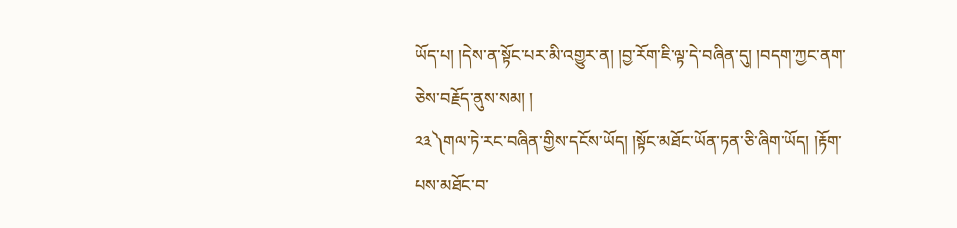ཡོད་པ། །དེས་ན་སྟོང་པར་མི་འགྱུར་ན། །བྱ་རོག་ཇི་ལྟ་དེ་བཞིན་དུ། །བདག་ཀྱང་ནག་ཅེས་བརྗོད་ནུས་སམ། །
༢༣༽གལ་ཏེ་རང་བཞིན་གྱིས་དངོས་ཡོད། །སྟོང་མཐོང་ཡོན་ཏན་ཅི་ཞིག་ཡོད། །རྟོག་པས་མཐོང་བ་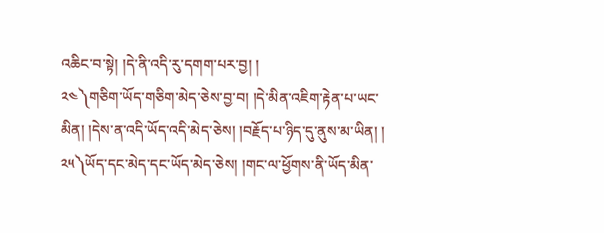འཆིང་བ་སྟེ། །དེ་ནི་འདི་རུ་དགག་པར་བྱ། །
༢༤༽གཅིག་ཡོད་གཅིག་མེད་ཅེས་བྱ་བ། །དེ་མིན་འཇིག་རྟེན་པ་ཡང་མིན། །དེས་ན་འདི་ཡོད་འདི་མེད་ཅེས། །བརྗོད་པ་ཉིད་དུ་ནུས་མ་ཡིན། །
༢༥༽ཡོད་དང་མེད་དང་ཡོད་མེད་ཅེས། །གང་ལ་ཕྱོགས་ནི་ཡོད་མིན་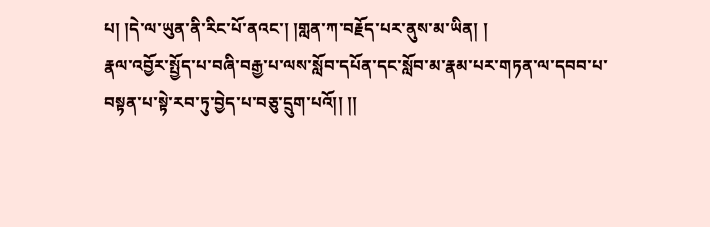པ། །དེ་ལ་ཡུན་ནི་རིང་པོ་ནའང་། །གླན་ཀ་བརྗོད་པར་ནུས་མ་ཡིན། །
རྣལ་འབྱོར་སྤྱོད་པ་བཞི་བརྒྱ་པ་ལས་སློབ་དཔོན་དང་སློབ་མ་རྣམ་པར་གཏན་ལ་དབབ་པ་བསྟན་པ་སྟེ་རབ་ཏུ་བྱེད་པ་བཅུ་དྲུག་པའོ།། །།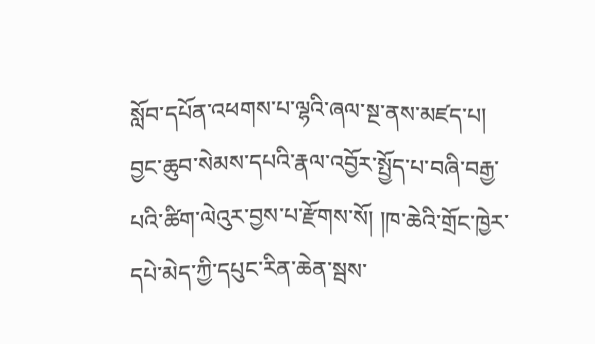སློབ་དཔོན་འཕགས་པ་ལྷའི་ཞལ་སྔ་ནས་མཛད་པ། བྱང་ཆུབ་སེམས་དཔའི་རྣལ་འབྱོར་སྤྱོད་པ་བཞི་བརྒྱ་པའི་ཚིག་ལེའུར་བྱས་པ་རྫོགས་སོ། །ཁ་ཆེའི་གྲོང་ཁྱེར་དཔེ་མེད་ཀྱི་དཔུང་རིན་ཆེན་སྦས་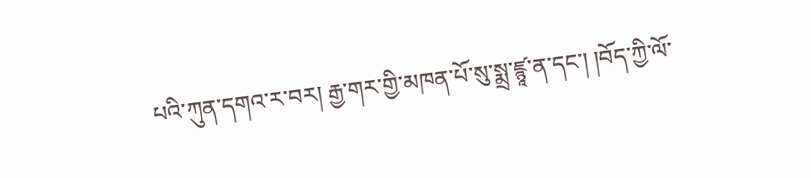པའི་ཀུན་དགའ་ར་བར། རྒྱ་གར་གྱི་མཁན་པོ་སུ་སྨྲ་ཛྙཱ་ན་དང་། །བོད་ཀྱི་ལོ་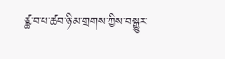ཙྪ་བ་པ་ཚབ་ཉི་མ་གྲགས་ཀྱིས་བསྒྱུར་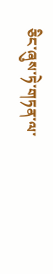ཅིང་ཞུས་ཏེ་གཏན་ལ་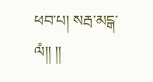ཕབ་པ། སརྦ་མངྒ་ལཾ།། །།